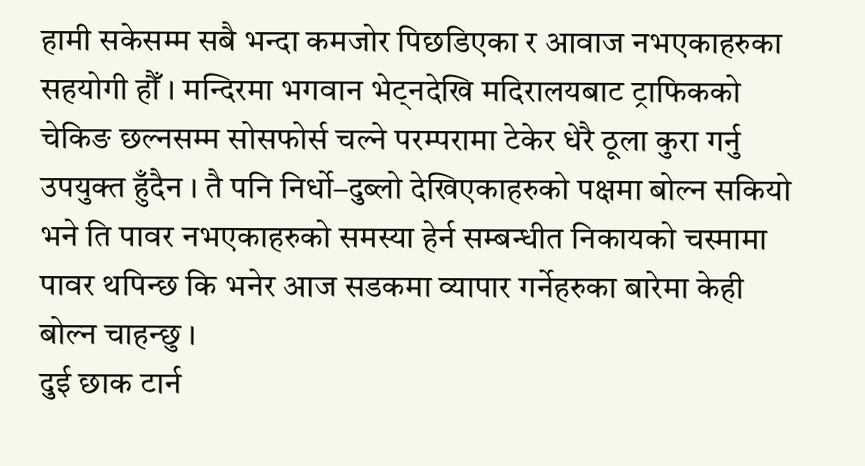हामी सकेसम्म सबै भन्दा कमजोर पिछडिएका र आवाज नभएकाहरुका सहयोगी हौँ । मन्दिरमा भगवान भेट्नदेखि मदिरालयबाट ट्राफिकको चेकिङ छल्नसम्म सोसफोर्स चल्ने परम्परामा टेकेर धेरै ठूला कुरा गर्नु उपयुक्त हुँदैन । तै पनि निर्धो–दुब्लो देखिएकाहरुको पक्षमा बोल्न सकियो भने ति पावर नभएकाहरुको समस्या हेर्न सम्बन्धीत निकायको चस्मामा पावर थपिन्छ कि भनेर आज सडकमा व्यापार गर्नेहरुका बारेमा केही बोल्न चाहन्छु ।
दुई छाक टार्न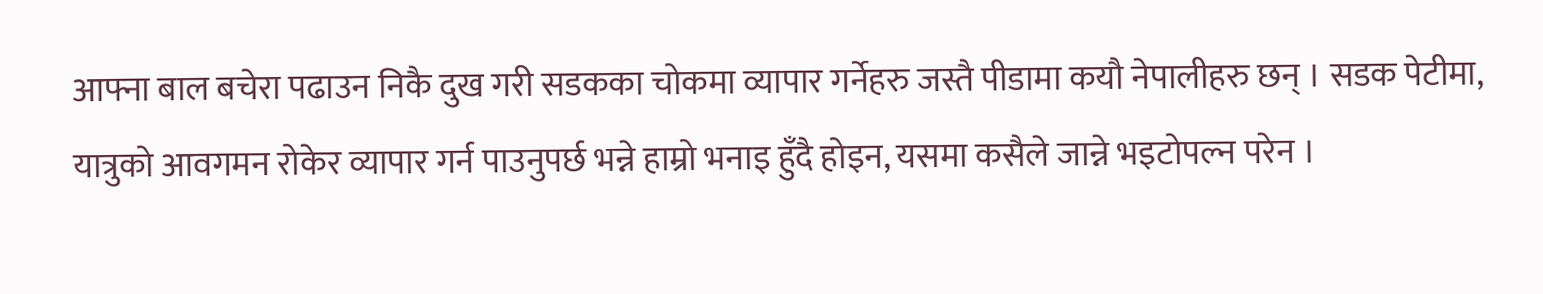आफ्ना बाल बचेरा पढाउन निकै दुख गरी सडकका चोकमा व्यापार गर्नेहरु जस्तै पीडामा कयौ नेपालीहरु छन् । सडक पेटीमा, यात्रुको आवगमन रोकेर व्यापार गर्न पाउनुपर्छ भन्ने हाम्रो भनाइ हुँदै होइन, यसमा कसैले जान्ने भइटोपल्न परेन ।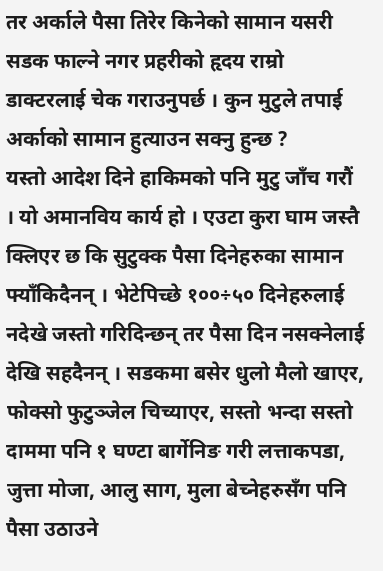तर अर्काले पैसा तिरेर किनेको सामान यसरी सडक फाल्ने नगर प्रहरीको हृदय राम्रो डाक्टरलाई चेक गराउनुपर्छ । कुन मुटुले तपाई अर्काको सामान हुत्याउन सक्नु हुन्छ ?
यस्तो आदेश दिने हाकिमको पनि मुटु जाँच गरौं । यो अमानविय कार्य हो । एउटा कुरा घाम जस्तै क्लिएर छ कि सुटुक्क पैसा दिनेहरुका सामान फ्याँकिदैनन् । भेटेपिच्छे १००÷५० दिनेहरुलाई नदेखे जस्तो गरिदिन्छन् तर पैसा दिन नसक्नेलाई देखि सहदैनन् । सडकमा बसेर धुलो मैलो खाएर, फोक्सो फुटुञ्जेल चिच्याएर, सस्तो भन्दा सस्तो दाममा पनि १ घण्टा बार्गेनिङ गरी लत्ताकपडा, जुत्ता मोजा, आलु साग, मुला बेच्नेहरुसँग पनि पैसा उठाउने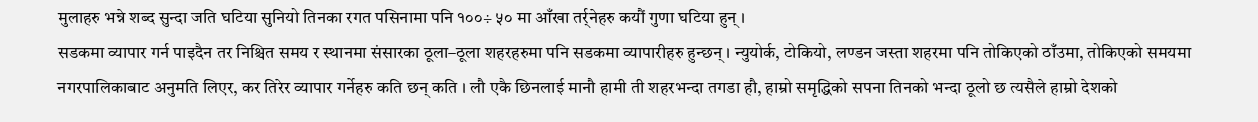मुलाहरु भन्ने शब्द सुन्दा जति घटिया सुनियो तिनका रगत पसिनामा पनि १००÷ ५० मा आँखा तर्र्नेहरु कयौं गुणा घटिया हुन् ।
सडकमा व्यापार गर्न पाइदैन तर निश्चित समय र स्थानमा संसारका ठूला–ठूला शहरहरुमा पनि सडकमा व्यापारीहरु हुन्छन् । न्युयोर्क, टोकियो, लण्डन जस्ता शहरमा पनि तोकिएको ठाँउमा, तोकिएको समयमा नगरपालिकाबाट अनुमति लिएर, कर तिरेर व्यापार गर्नेहरु कति छन् कति । लौ एकै छिनलाई मानौ हामी ती शहरभन्दा तगडा हौ, हाम्रो समृद्धिको सपना तिनको भन्दा ठूलो छ त्यसैले हाम्रो देशको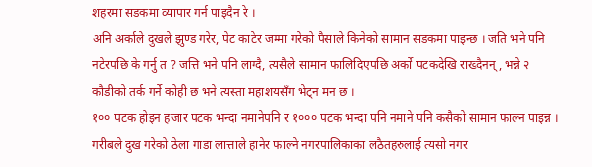शहरमा सडकमा व्यापार गर्न पाइदैन रे ।
अनि अर्काले दुखले झुण्ड गरेर, पेट काटेर जम्मा गरेको पैसाले किनेको सामान सडकमा पाइन्छ । जति भने पनि नटेरपछि के गर्नु त ? जत्ति भने पनि लाग्दै, त्यसैले सामान फालिदिएपछि अर्को पटकदेखि राख्दैनन्, भन्ने २ कौडीको तर्क गर्ने कोही छ भने त्यस्ता महाशयसँग भेट्न मन छ ।
१०० पटक होइन हजार पटक भन्दा नमानेपनि र १००० पटक भन्दा पनि नमाने पनि कसैको सामान फाल्न पाइन्न । गरीबले दुख गरेको ठेला गाडा लात्ताले हानेर फाल्ने नगरपालिकाका लठैतहरुलाई त्यसो नगर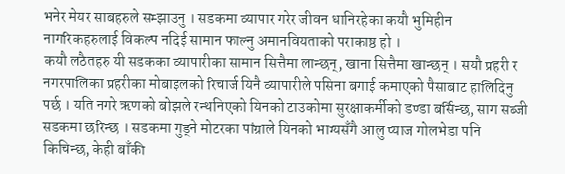भनेर मेयर साबहरुले सम्झाउनु । सडकमा व्यापार गरेर जीवन धानिरहेका कयौ भुमिहीन नागरिकहरुलाई विकल्प नदिई सामान फाल्नु अमानवियताको पराकाष्ठ हो ।
कयौ लठैतहरु यी सडकका व्यापारीका सामान सित्तैमा लान्छन्, खाना सित्तैमा खान्छन् । सयौ प्रहरी र नगरपालिका प्रहरीका मोबाइलको रिचार्ज यिनै व्यापारीले पसिना बगाई कमाएको पैसाबाट हालिदिनु पर्छ । यति नगरे ऋणको बोझले रन्थनिएको यिनको टाउकोमा सुरक्षाकर्मीको डण्डा बर्सिन्छ, साग सब्जी सडकमा छरिन्छ । सडकमा गुड्ने मोटरका पांग्राले यिनको भाग्यसँगै आलु प्याज गोलभेडा पनि किचिन्छ, केही बाँकी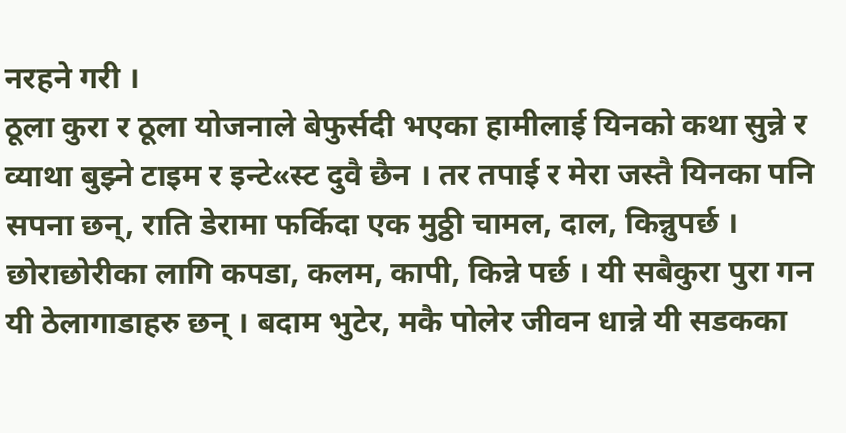नरहने गरी ।
ठूला कुरा र ठूला योजनाले बेफुर्सदी भएका हामीलाई यिनको कथा सुन्ने र व्याथा बुझ्ने टाइम र इन्टे«स्ट दुवै छैन । तर तपाई र मेरा जस्तै यिनका पनि सपना छन्, राति डेरामा फर्किदा एक मुठ्ठी चामल, दाल, किन्नुपर्छ । छोराछोरीका लागि कपडा, कलम, कापी, किन्ने पर्छ । यी सबैकुरा पुरा गन यी ठेलागाडाहरु छन् । बदाम भुटेर, मकै पोलेर जीवन धान्ने यी सडकका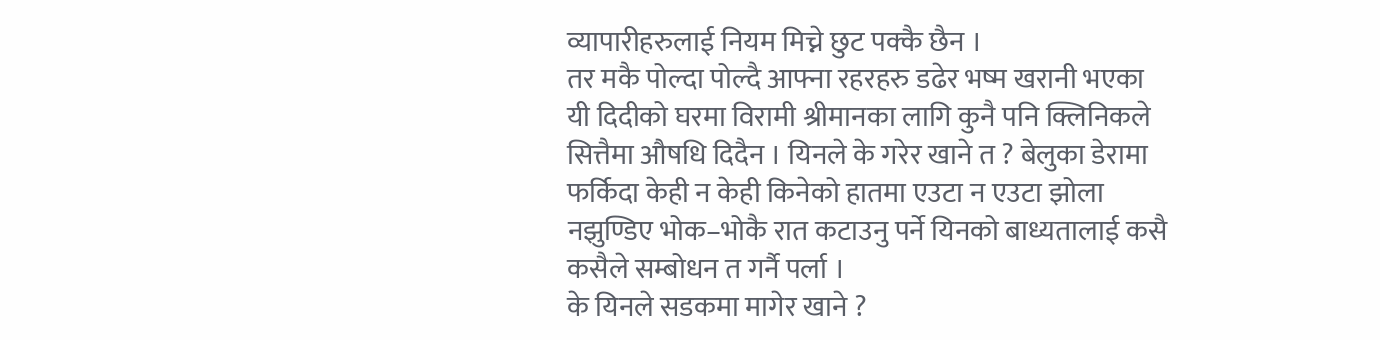व्यापारीहरुलाई नियम मिच्ने छुट पक्कै छैन ।
तर मकै पोल्दा पोल्दै आफ्ना रहरहरु डढेर भष्म खरानी भएका यी दिदीको घरमा विरामी श्रीमानका लागि कुनै पनि क्लिनिकले सित्तैमा औषधि दिदैन । यिनले के गरेर खाने त ? बेलुका डेरामा फर्किदा केही न केही किनेको हातमा एउटा न एउटा झोला नझुण्डिए भोक–भोकै रात कटाउनु पर्ने यिनको बाध्यतालाई कसै कसैले सम्बोधन त गर्नै पर्ला ।
के यिनले सडकमा मागेर खाने ?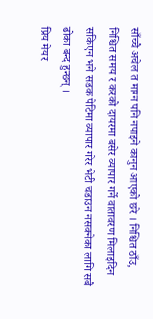साँच्चै अचेल त माग्न पनि नपाइने कानुन आएको छरे । निश्चित ठाँउ, निश्चित समय र करको दायरमा बसेर व्यापार गर्ने वातावरण मिलाइदिन सकिएन भने सडक पेटिमा व्यापार गरेर भेटी चडाउन नसक्नेका लागि सबै ढोका बन्द हुन्छन् ।
प्रिय मेयर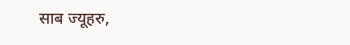साब ज्यूहरु,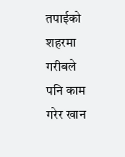तपाईको शहरमा गरीबले पनि काम गरेर खान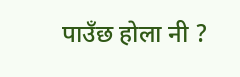पाउँछ होला नी ?